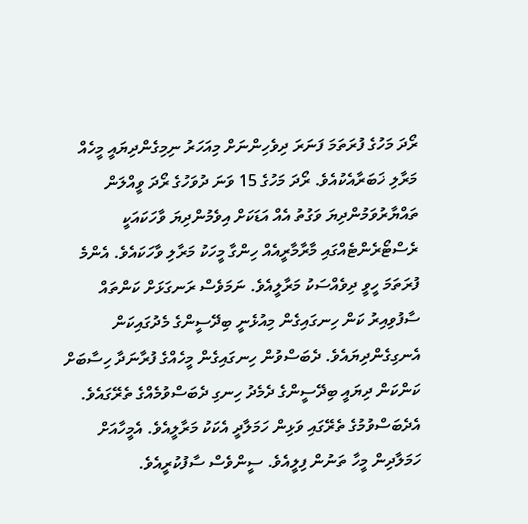ރޯދަ މަހުގެ ފުރަތަމަ ފަނަރަ ދިވެހިންނަށް މިއަހަރު ނިމިގެންދިޔައީ މީހެއް މަރާލި ޚަބަރާއެކުއެވެ. ރޯދަ މަހުގެ 15 ވަނަ ދުވަހުގެ ރޯދަ ވީއްލަން ތައްޔާރުވަމުންދިޔަ ވަގުތު އެއް އަޑަކަށް އިވެމުންދިޔަ ވާހަކައަކީ ރެސްޓޯރެންޓެއްގައި މާރާމާރީއެއް ހިންގާ މީހަކު މަރާލި ވާހަކައެވެ. އެންމެ ފުރަތަމަ ހީވީ ދިވެއްސަކު މަރާލީއެވެ. ނަމަވެސް ރަނގަޅަށް ކަންތައް ސާފުވިއިރު ކަން ހިނގައިގެން މިއުޅެނީ ބިދޭސީންގެ މެދުގައިކަން އެނގިގެންދިޔައެވެ. ދެބަސްވުން ހިނގައިގެން މީހެއްގެ ފުރާނަދާ ހިސާބަށް ކަންކަން ދިޔައީ ބިދޭސީންގެ ދެމެދު ހިނގި ދެބަސްވުމެއްގެ ތެރޭގައެވެ. އެދެބަސްވުމުގެ ތެރޭގައި ވަޅިން ހަމަލާދީ އެކަކު މަރާލީއެވެ. އެމީހާއަށް ހަމަލާދިން މީހާ ތަނުން ފިލީއެވެ. ސީންވެސް ސާފުކުރީއެވެ.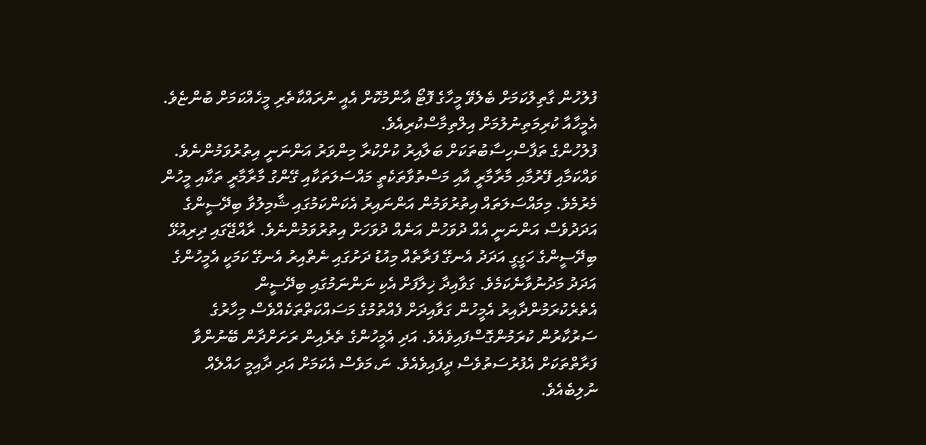ފުލުހުން ގާތިލުކަމަށް ބެލެވޭ މީހާގެ ފޮޓޯ އާންމުކޮށް އެއީ ނުރައްކާތެރި މީހެއްކަމަށް ބުންޏެވެ. އެމީހާއާ ކުރިމަތިނުލުމަށް އިލްތިމާސްކުރިއެވެ.
ފުލުހުންގެ ތަފާސްހިސާބުތަކަށް ބަލާއިރު ކުށްކުރާ މިންވަރު އަންނަނީ އިތުރުވަމުންނެވެ. ވައްކަމާއި ފޭރުމާއި މާރާމާރީ އާއި މަސްތުވާތަކެތީ މައްސަލަތަކާއި ގޭންގު މާރާމާރީ ތަކާއި މީހުން މެރުމެވެ. މިމައްސަލަތައް އިތުރުވަމުން އަންނައިރު އެކަންކަމުގައި ޝާމިލުވާ ބިދޭސީންގެ އަދަދުވެސް އަންނަނީ އެއް ދުވަހުން އަނެއް ދުވަހަށް އިތުރުވަމުންނެވެ. ރާއްޖޭގައި ދިރިއުޅޭ ބިދޭސީންގެ ހަގީގީ އަދަދު އެނގޭ ފަރާތެއް މިއުޑު ދަށުގައި ނެތްއިރު އެނގޭ ކަމަކީ އެމީހުންގެ އަދަދު މަދުނުވާނެކަމެވެ. ގަވާއިދާ ޚިލާފަށް އެކި ނަންނަމުގައި ބިދޭސީން އެތެރެކުރަމުންދާއިރު އެމީހުން ގަވާއިދަށް ފެއްތުމުގެ މަސައްކަތްތަކެއްވެސް މިހާރުގެ ސަރުކާރުން ކުރަމުންގޮސްފައިވެއެވެ. އަދި އެމީހުންގެ ތެރެއިން ރަށަށްދާން ބޭނުންވާ ފަރާތްތަކަށް އެފުރުސަތުވެސް ދީފައިވެއެވެ. ނަ،މަވެސް އެކަމަށް އަދި ދާއިމީ ހައްލެއް ނުލިބެއެވެ.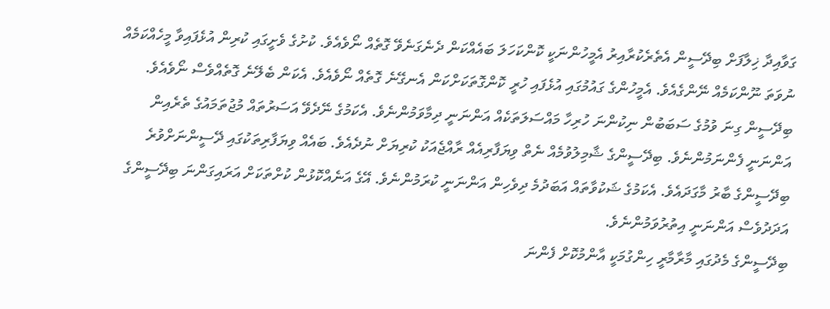ގަވާއިދާ ޚިލާފަށް ބިދޭސީން އެތެރެކުރާއިރު އެމީހުންނަކީ ކޮންކަހަލަ ބައެއްކަން ދެނެގަނެވޭ ގޮތެއް ނޯވެއެވެ. ކުށުގެ ވެށީގައި ކުރިން އުޅެފައިވާ މީހެއްކަމެއް ނުވަތަ ނޫންކަމެއް ނޭންގެއެވެ. އެމީހުންގެ ގައުމުގައި އުޅެފައި ހުރީ ކޮންގޮތަކަށްކަން އެނގޭނެ ގޮތެއް ނޯވެއެވެ. އެކަން ބެލޭނެ ގޮތެއްވެސް ނޯވެއެވެ. ބިދޭސީން ގިނަ ވުމުގެ ސަބަބުން ނިކުންނަ ހުރިހާ މައްސަލަތަކެއް އަންނަނީ ދިމާވަމުންނެވެ. އެކަމުގެ ނޭދެވޭ އަސަރުތައް މުޖުތަމައުގެ ތެރެއިން އަންނަނީ ފެންނަމުންނެވެ. ބިދޭސީންގެ ޝާމިލުވުމެއް ނެތް ވިޔަފާރިއެއް ރާއްޖެއަކު ކުރިޔަށް ނުދެއެވެ. ބައެއް ވިޔަފާރިތަކުގައި ދޭސީންނަށްވުރެ ބިދޭސީންގެ ބާރު މާގަދައެވެ. އެކަމުގެ ޝަކުވާތައް އަބަދުމެ ދިވެހިން އަންނަނީ ކުރަމުންނެވެ. އޭގެ އަނެއްކޮޅުން ކުށްތަކަށް އަރައިގަންނަ ބިދޭސީންގެ އަދަދުވެސް އަންނަނީ އިތުރުވަމުންނެވެ.
ބިދޭސީންގެ މެދުގައި މާރާމާރީ ހިންގުމަކީ އާންމުކޮށް ފެންނަ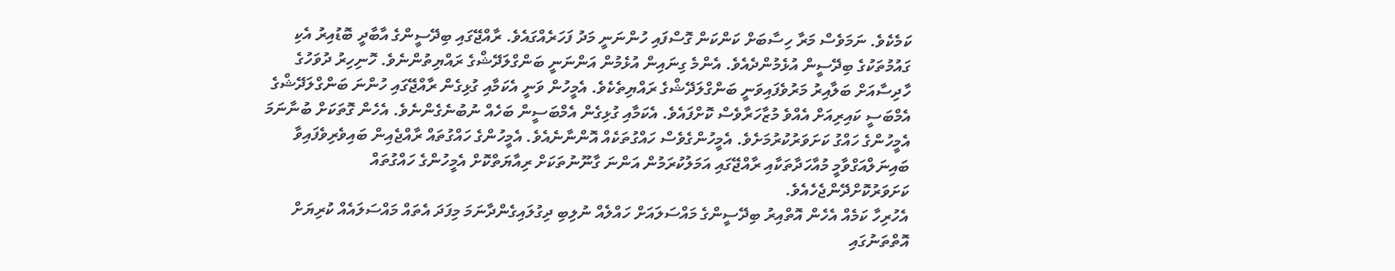ކަމެކެވެ. ނަމަވެސް މަރާ ހިސާބަށް ކަންކަން ގޮސްފައި ހުންނަނީ މަދު ފަހަރެއްގައެވެ. ރާއްޖޭގައި ބިދޭސީންގެ އާބާދީ ބޮޑުއިރު އެކި ގައުމުތަކުގެ ބިދޭސީން އުޅެމުންދެއެވެ. އެންމެ ގިނައިން އުޅެމުން އަންނަނީ ބަންގްލަދޭޝްގެ ރައްޔިތުންނެވެ. ހޮނިހިރު ދުވަހުގެ ހާދިސާއަށް ބަލާއިރު މަރުވެފައިވަނީ ބަންގްލަދޭޝްގެ ރައްޔިތެކެވެ. އެމީހުން ވަނީ އެކަމާއި ގުޅިގެން ރާއްޖޭގައި ހުންނަ ބަންގްލަދޭޝްގެ އެމްބަސީ ކައިރިއަށް އެއްވެ މުޒާހަރާވެސް ކޮށްފައެވެ. އެކަމާއި ގުޅިގެން އެމްބަސީން ބަހެއް ނުބުނެގެންނެވެ. އެހެން ގޮތަކަށް ބުނާނަމަ އެމީހުންގެ ހައްގު ކަށަވަރުކުރުމަށެވެ. އެމީހުންގެވެސް ހައްގުތަކެއް އޮންނާނެއެވެ. އެމީހުންގެ ހައްގުތައް ރާއްޖެއިން ބައިވެރިވެފައިވާ ބައިނަލްއަގްވާމީ މުއާހަދާތަކާއި ރާއްޖޭގައި އަމަލުކުރަމުން އަންނަ ގާނޫނުތަކަށް ރިއާޔަތްކޮށް އެމީހުންގެ ހައްގުތައް ކަށަވަރުކޮށްދޭންޖެހެއެވެ.
އެހުރިހާ ކަމެއް އެހެން އޮތްއިރު ބިދޭސީންގެ މައްސަލައަށް ހައްލެއް ނުލިބި ދިގުލައިގެންދާނަމަ މިފަދަ އެތައް މައްސަލައެއް ކުރިޔަށް އޮތްތަނުގައި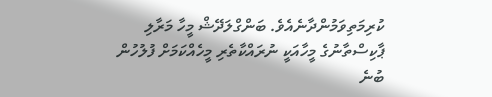ކުރިމަތިވަމުންދާނެއެވެ. ބަންގްލަދޭޝް މީހާ މަރާލި ޕާކިސްތާނުގެ މީހާއަކީ ނުރައްކާތެރި މީހެއްކަމަށް ފުލުހުން ބުނެ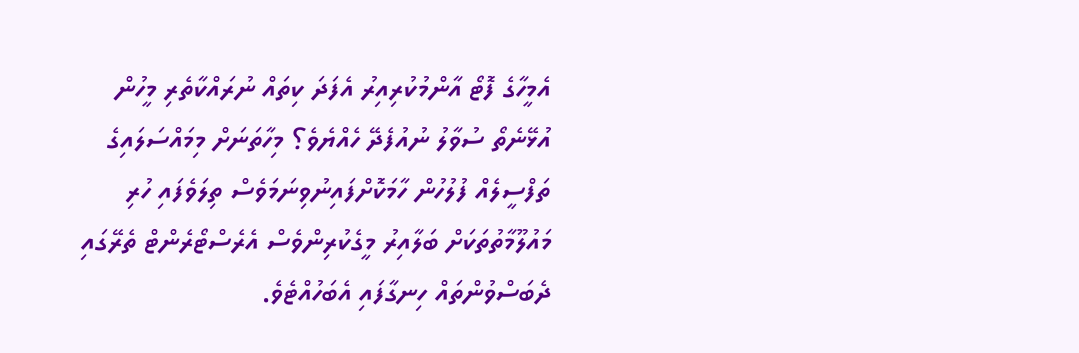އެމީހާގެ ފޮޓޯ އާންމުކުރިއިރު އެފަދަ ކިތައް ނުރައްކާތެރި މީހުން އުޅޭނެތޯ ސުވާލު ނުއުފެދޭ ހެއްޔެވެ؟ މިހާތަނަށް މިމައްސަލައިގެ ތަފްސީލެއް ފުލުހުން ހާމަކޮށްފައިނުވިނަމަވެސް ތިލަވެފައި ހުރި މައުލޫމާތުތަކަށް ބަލާއިރު މީގެކުރިންވެސް އެރެސްޓޯރެންޓް ތެރޭގައި ދެބަސްވުންތައް ހިނގާފައި އެބަހުއްޓެވެ.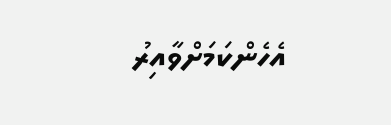އެހެންކަމަށްވާއިރު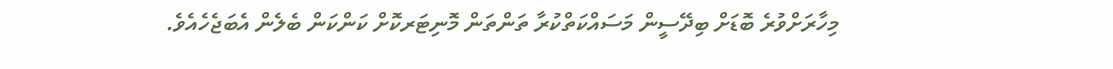މިހާރަށްވުރެ ބޮޑަށް ބިދޭސީން މަސައްކަތްކުރާ ތަންތަން މޮނިޓަރކޮށް ކަންކަން ބެލެން އެބަޖެހެއެވެ.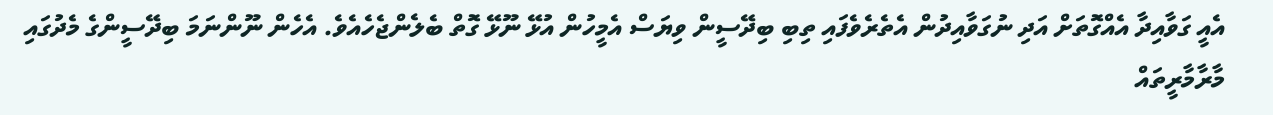އެއީ ގަވާއިދާ އެއްގޮތަށް އަދި ނުގަވާއިދުން އެތެރެވެފައި ތިބި ބިދޭސީން ވިޔަސް އެމީހުން އުޅޭ ނޫޅޭ ގޮތް ބެލެންޖެހެއެވެ. އެހެން ނޫންނަމަ ބިދޭސީންގެ މެދުގައި މާރާމާރީތައް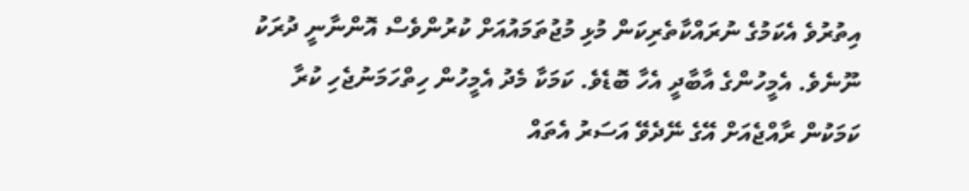އިތުރުވެ އެކަމުގެ ނުރައްކާތެރިކަން މުޅި މުޖުތަމައުއަށް ކުރުންވެސް އޮންނާނީ ދުރަކު ނޫނެވެ. އެމީހުންގެ އާބާދީ އެހާ ބޮޑެވެ. ކަމަކާ މެދު އެމީހުން ހިތްހަމަނުޖެހި ކުރާ ކަމަކުން ރާއްޖެއަށް އޭގެ ނޭދެވޭ އަސަރު އެތައް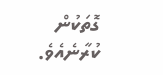ގޮތަކުން ކުރާނެއެވެ.